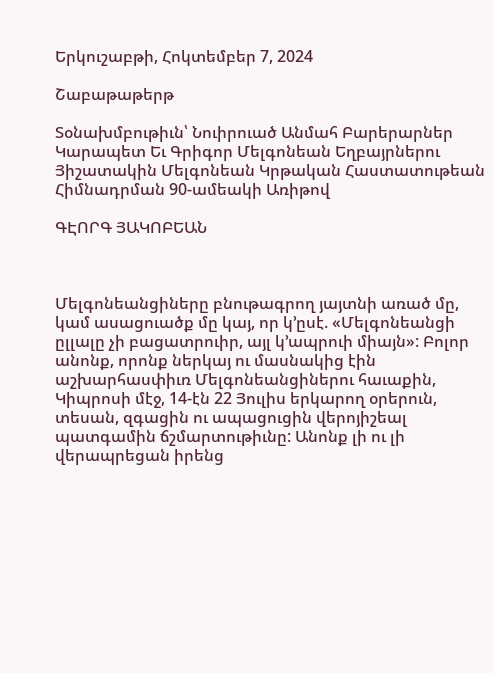Երկուշաբթի, Հոկտեմբեր 7, 2024

Շաբաթաթերթ

Տօնախմբութիւն՝ Նուիրուած Անմահ Բարերարներ Կարապետ Եւ Գրիգոր Մելգոնեան Եղբայրներու Յիշատակին Մելգոնեան Կրթական Հաստատութեան Հիմնադրման 90-ամեակի Առիթով

ԳԷՈՐԳ ՅԱԿՈԲԵԱՆ



Մելգոնեանցիները բնութագրող յայտնի առած մը, կամ ասացուածք մը կայ, որ կ՚ըսէ. «Մելգոնեանցի ըլլալը չի բացատրուիր, այլ կ՚ապրուի միայն»: Բոլոր անոնք, որոնք ներկայ ու մասնակից էին աշխարհասփիւռ Մելգոնեանցիներու հաւաքին, Կիպրոսի մէջ, 14-էն 22 Յուլիս երկարող օրերուն, տեսան, զգացին ու ապացուցին վերոյիշեալ պատգամին ճշմարտութիւնը: Անոնք լի ու լի վերապրեցան իրենց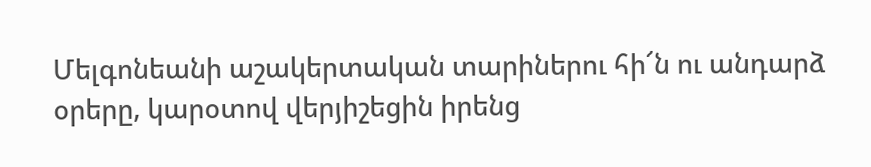Մելգոնեանի աշակերտական տարիներու հի՜ն ու անդարձ օրերը, կարօտով վերյիշեցին իրենց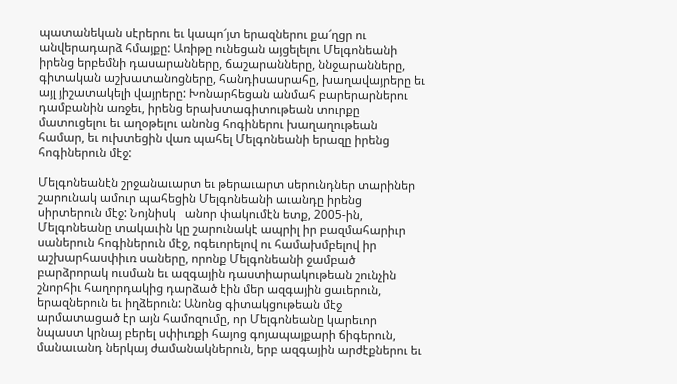պատանեկան սէրերու եւ կապո՜յտ երազներու քա՜ղցր ու անվերադարձ հմայքը: Առիթը ունեցան այցելելու Մելգոնեանի իրենց երբեմնի դասարանները, ճաշարանները, ննջարանները, գիտական աշխատանոցները, հանդիսասրահը, խաղավայրերը եւ այլ յիշատակելի վայրերը: Խոնարհեցան անմահ բարերարներու դամբանին առջեւ, իրենց երախտագիտութեան տուրքը մատուցելու եւ աղօթելու անոնց հոգիներու խաղաղութեան համար, եւ ուխտեցին վառ պահել Մելգոնեանի երազը իրենց հոգիներուն մէջ:

Մելգոնեանէն շրջանաւարտ եւ թերաւարտ սերունդներ տարիներ շարունակ ամուր պահեցին Մելգոնեանի աւանդը իրենց սիրտերուն մէջ: Նոյնիսկ   անոր փակումէն ետք, 2005-ին, Մելգոնեանը տակաւին կը շարունակէ ապրիլ իր բազմահարիւր սաներուն հոգիներուն մէջ, ոգեւորելով ու համախմբելով իր աշխարհասփիւռ սաները, որոնք Մելգոնեանի ջամբած բարձրորակ ուսման եւ ազգային դաստիարակութեան շունչին շնորհիւ հաղորդակից դարձած էին մեր ազգային ցաւերուն, երազներուն եւ իղձերուն: Անոնց գիտակցութեան մէջ արմատացած էր այն համոզումը, որ Մելգոնեանը կարեւոր նպաստ կրնայ բերել սփիւռքի հայոց գոյապայքարի ճիգերուն, մանաւանդ ներկայ ժամանակներուն, երբ ազգային արժէքներու եւ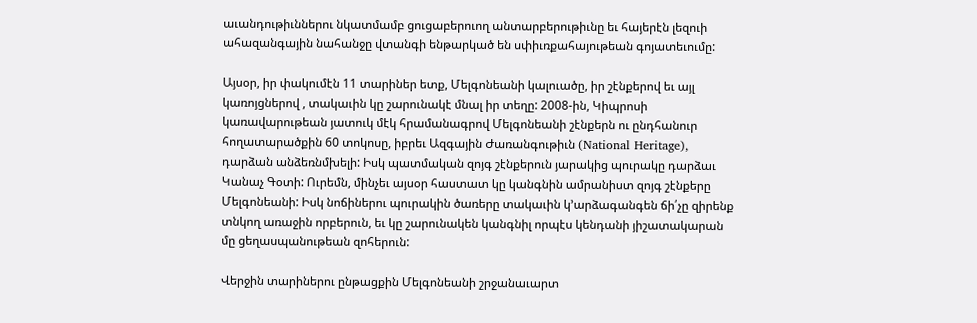աւանդութիւններու նկատմամբ ցուցաբերուող անտարբերութիւնը եւ հայերէն լեզուի ահազանգային նահանջը վտանգի ենթարկած են սփիւռքահայութեան գոյատեւումը:

Այսօր, իր փակումէն 11 տարիներ ետք, Մելգոնեանի կալուածը, իր շէնքերով եւ այլ կառոյցներով , տակաւին կը շարունակէ մնալ իր տեղը: 2008-ին, Կիպրոսի կառավարութեան յատուկ մէկ հրամանագրով Մելգոնեանի շէնքերն ու ընդհանուր հողատարածքին 60 տոկոսը, իբրեւ Ազգային Ժառանգութիւն (National Heritage), դարձան անձեռնմխելի: Իսկ պատմական զոյգ շէնքերուն յարակից պուրակը դարձաւ Կանաչ Գօտի: Ուրեմն, մինչեւ այսօր հաստատ կը կանգնին ամրանիստ զոյգ շէնքերը Մելգոնեանի: Իսկ նոճիներու պուրակին ծառերը տակաւին կ՚արձագանգեն ճի՛չը զիրենք տնկող առաջին որբերուն, եւ կը շարունակեն կանգնիլ որպէս կենդանի յիշատակարան մը ցեղասպանութեան զոհերուն:

Վերջին տարիներու ընթացքին Մելգոնեանի շրջանաւարտ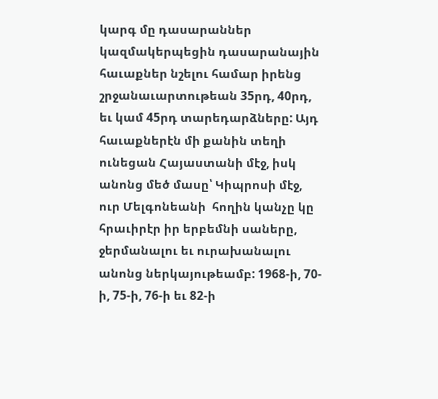կարգ մը դասարաններ կազմակերպեցին դասարանային հաւաքներ նշելու համար իրենց շրջանաւարտութեան 35րդ, 40րդ, եւ կամ 45րդ տարեդարձները: Այդ հաւաքներէն մի քանին տեղի ունեցան Հայաստանի մէջ, իսկ անոնց մեծ մասը՝ Կիպրոսի մէջ, ուր Մելգոնեանի  հողին կանչը կը հրաւիրէր իր երբեմնի սաները, ջերմանալու եւ ուրախանալու անոնց ներկայութեամբ: 1968-ի, 70-ի, 75-ի, 76-ի եւ 82-ի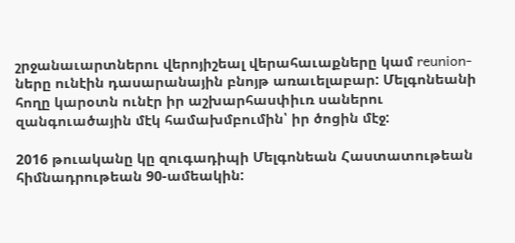շրջանաւարտներու վերոյիշեալ վերահաւաքները կամ reunion-ները ունէին դասարանային բնոյթ առաւելաբար: Մելգոնեանի հողը կարօտն ունէր իր աշխարհասփիւռ սաներու զանգուածային մէկ համախմբումին՝ իր ծոցին մէջ:

2016 թուականը կը զուգադիպի Մելգոնեան Հաստատութեան հիմնադրութեան 90-ամեակին: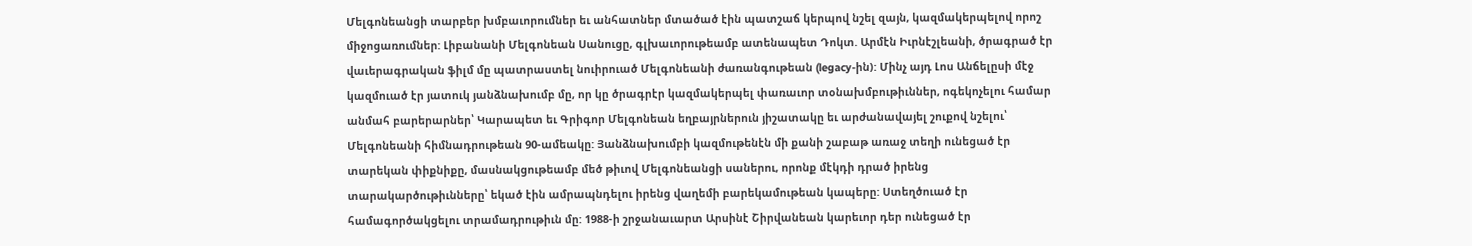Մելգոնեանցի տարբեր խմբաւորումներ եւ անհատներ մտածած էին պատշաճ կերպով նշել զայն, կազմակերպելով որոշ միջոցառումներ: Լիբանանի Մելգոնեան Սանուցը, գլխաւորութեամբ ատենապետ Դոկտ. Արմէն Իւրնէշլեանի, ծրագրած էր վաւերագրական ֆիլմ մը պատրաստել նուիրուած Մելգոնեանի ժառանգութեան (legacy-ին): Մինչ այդ Լոս Անճելըսի մէջ կազմուած էր յատուկ յանձնախումբ մը, որ կը ծրագրէր կազմակերպել փառաւոր տօնախմբութիւններ, ոգեկոչելու համար անմահ բարերարներ՝ Կարապետ եւ Գրիգոր Մելգոնեան եղբայրներուն յիշատակը եւ արժանավայել շուքով նշելու՝ Մելգոնեանի հիմնադրութեան 90-ամեակը: Յանձնախումբի կազմութենէն մի քանի շաբաթ առաջ տեղի ունեցած էր տարեկան փիքնիքը, մասնակցութեամբ մեծ թիւով Մելգոնեանցի սաներու, որոնք մէկդի դրած իրենց տարակարծութիւնները՝ եկած էին ամրապնդելու իրենց վաղեմի բարեկամութեան կապերը: Ստեղծուած էր համագործակցելու տրամադրութիւն մը: 1988-ի շրջանաւարտ Արսինէ Շիրվանեան կարեւոր դեր ունեցած էր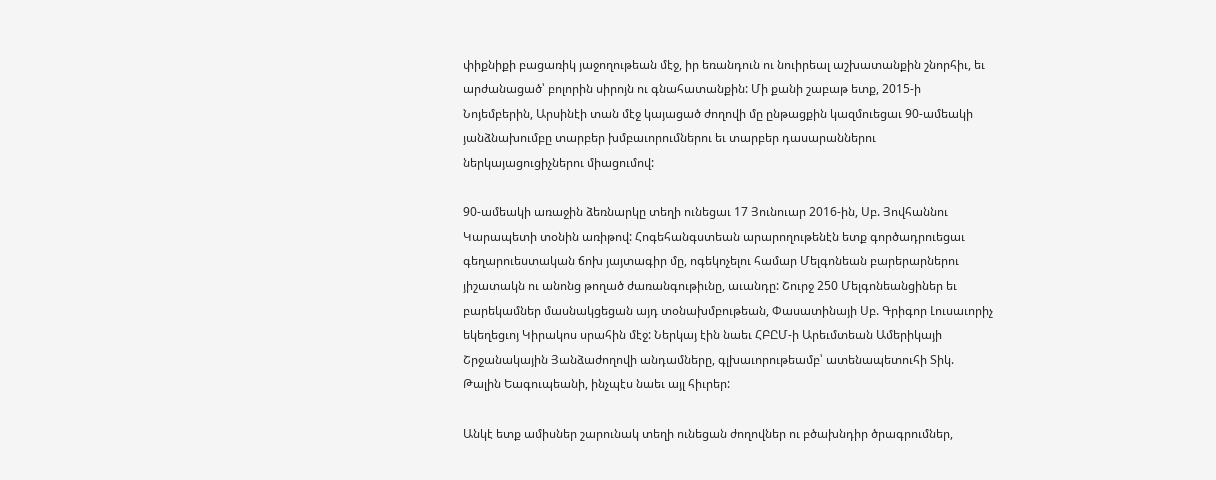փիքնիքի բացառիկ յաջողութեան մէջ, իր եռանդուն ու նուիրեալ աշխատանքին շնորհիւ, եւ արժանացած՝ բոլորին սիրոյն ու գնահատանքին: Մի քանի շաբաթ ետք, 2015-ի Նոյեմբերին, Արսինէի տան մէջ կայացած ժողովի մը ընթացքին կազմուեցաւ 90-ամեակի յանձնախումբը տարբեր խմբաւորումներու եւ տարբեր դասարաններու ներկայացուցիչներու միացումով:

90-ամեակի առաջին ձեռնարկը տեղի ունեցաւ 17 Յունուար 2016-ին, Սբ. Յովհաննու Կարապետի տօնին առիթով: Հոգեհանգստեան արարողութենէն ետք գործադրուեցաւ գեղարուեստական ճոխ յայտագիր մը, ոգեկոչելու համար Մելգոնեան բարերարներու յիշատակն ու անոնց թողած ժառանգութիւնը, աւանդը: Շուրջ 250 Մելգոնեանցիներ եւ բարեկամներ մասնակցեցան այդ տօնախմբութեան, Փասատինայի Սբ. Գրիգոր Լուսաւորիչ եկեղեցւոյ Կիրակոս սրահին մէջ: Ներկայ էին նաեւ ՀԲԸՄ-ի Արեւմտեան Ամերիկայի Շրջանակային Յանձաժողովի անդամները, գլխաւորութեամբ՝ ատենապետուհի Տիկ. Թալին Եագուպեանի, ինչպէս նաեւ այլ հիւրեր:

Անկէ ետք ամիսներ շարունակ տեղի ունեցան ժողովներ ու բծախնդիր ծրագրումներ,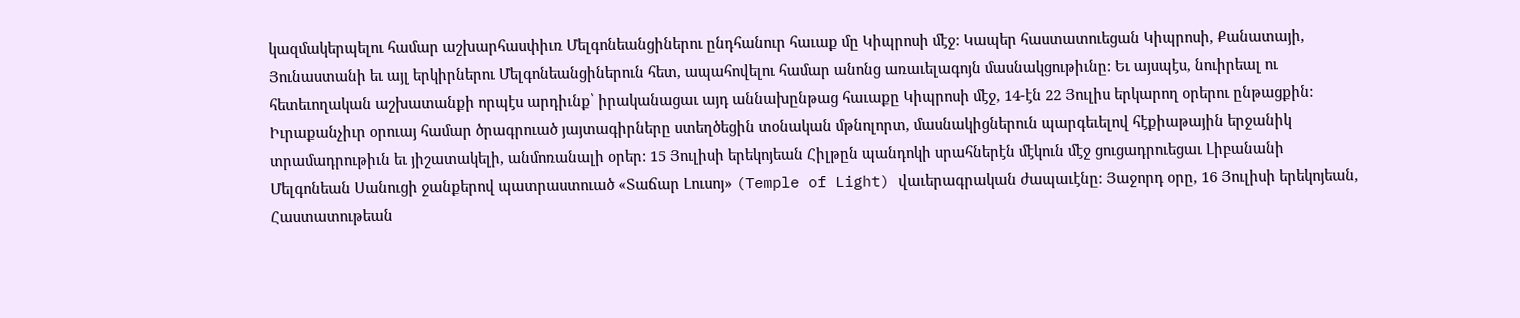կազմակերպելու համար աշխարհասփիւռ Մելգոնեանցիներու ընդհանուր հաւաք մը Կիպրոսի մէջ: Կապեր հաստատուեցան Կիպրոսի, Քանատայի, Յունաստանի եւ այլ երկիրներու Մելգոնեանցիներուն հետ, ապահովելու համար անոնց առաւելագոյն մասնակցութիւնը: Եւ այսպէս, նուիրեալ ու հետեւողական աշխատանքի որպէս արդիւնք՝ իրականացաւ այդ աննախընթաց հաւաքը Կիպրոսի մէջ, 14-էն 22 Յուլիս երկարող օրերու ընթացքին: Իւրաքանչիւր օրուայ համար ծրագրուած յայտագիրները ստեղծեցին տօնական մթնոլորտ, մասնակիցներուն պարգեւելով հէքիաթային երջանիկ տրամադրութիւն եւ յիշատակելի, անմոռանալի օրեր: 15 Յուլիսի երեկոյեան Հիլթըն պանդոկի սրահներէն մէկուն մէջ ցուցադրուեցաւ Լիբանանի Մելգոնեան Սանուցի ջանքերով պատրաստուած «Տաճար Լուսոյ» (Temple of Light) վաւերագրական ժապաւէնը: Յաջորդ օրը, 16 Յուլիսի երեկոյեան, Հաստատութեան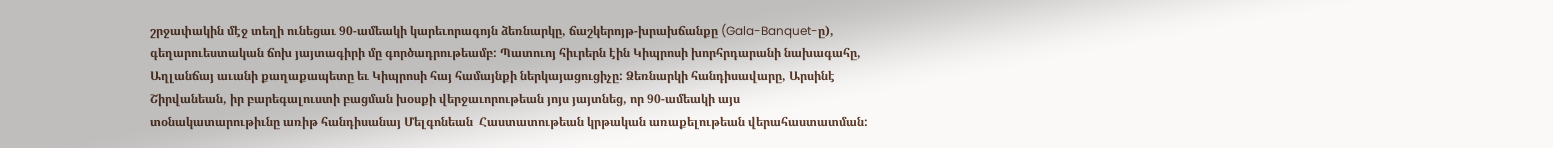շրջափակին մէջ տեղի ունեցաւ 90-ամեակի կարեւորագոյն ձեռնարկը, ճաշկերոյթ-խրախճանքը (Gala-Banquet-ը), գեղարուեստական ճոխ յայտագիրի մը գործադրութեամբ: Պատուոյ հիւրերն էին Կիպրոսի խորհրդարանի նախագահը, Աղլանճայ աւանի քաղաքապետը եւ Կիպրոսի հայ համայնքի ներկայացուցիչը: Ձեռնարկի հանդիսավարը, Արսինէ Շիրվանեան, իր բարեգալուստի բացման խօսքի վերջաւորութեան յոյս յայտնեց, որ 90-ամեակի այս տօնակատարութիւնը առիթ հանդիսանայ Մելգոնեան  Հաստատութեան կրթական առաքելութեան վերահաստատման: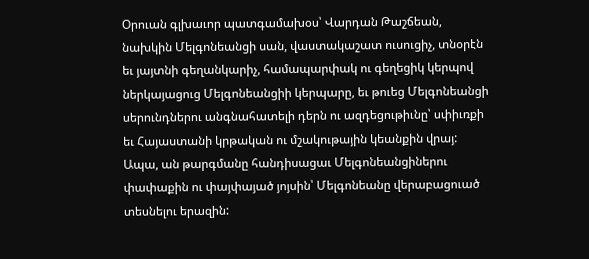Օրուան գլխաւոր պատգամախօս՝ Վարդան Թաշճեան, նախկին Մելգոնեանցի սան, վաստակաշատ ուսուցիչ, տնօրէն եւ յայտնի գեղանկարիչ, համապարփակ ու գեղեցիկ կերպով ներկայացուց Մելգոնեանցիի կերպարը, եւ թուեց Մելգոնեանցի սերունդներու անգնահատելի դերն ու ազդեցութիւնը՝ սփիւռքի եւ Հայաստանի կրթական ու մշակութային կեանքին վրայ: Ապա, ան թարգմանը հանդիսացաւ Մելգոնեանցիներու փափաքին ու փայփայած յոյսին՝ Մելգոնեանը վերաբացուած տեսնելու երազին: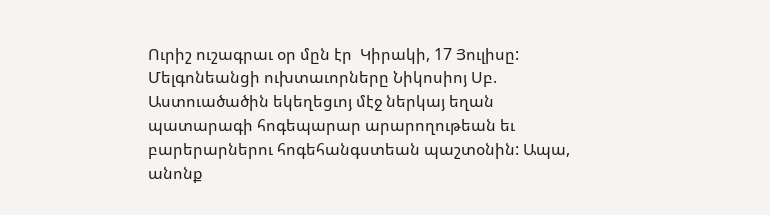Ուրիշ ուշագրաւ օր մըն էր  Կիրակի, 17 Յուլիսը: Մելգոնեանցի ուխտաւորները Նիկոսիոյ Սբ. Աստուածածին եկեղեցւոյ մէջ ներկայ եղան պատարագի հոգեպարար արարողութեան եւ բարերարներու հոգեհանգստեան պաշտօնին: Ապա, անոնք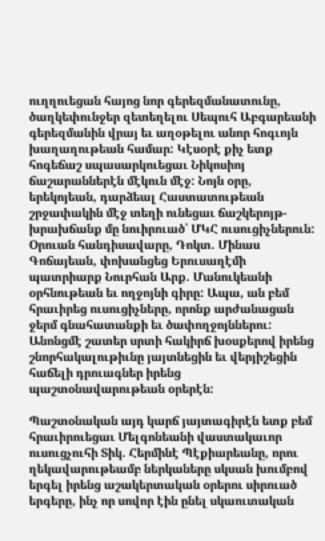ուղղուեցան հայոց նոր գերեզմանատունը, ծաղկեփունջեր զետեղելու Սեպուհ Աբգարեանի գերեզմանին վրայ եւ աղօթելու անոր հոգւոյն խաղաղութեան համար: Կէսօրէ քիչ ետք հոգեճաշ սպասարկուեցաւ Նիկոսիոյ ճաշարաններէն մէկուն մէջ: Նոյն օրը, երեկոյեան, դարձեալ Հաստատութեան շրջափակին մէջ տեղի ունեցաւ ճաշկերոյթ-խրախճանք մը նուիրուած՝ ՄԿՀ ուսուցիչներուն: Օրուան հանդիսավարը, Դոկտ. Մինաս Գոճայեան, փոխանցեց Երուսաղէմի պատրիարք Նուրհան Արք. Մանուկեանի օրհնութեան եւ ողջոյնի գիրը: Ապա, ան բեմ հրաւիրեց ուսուցիչները, որոնք արժանացան ջերմ գնահատանքի եւ ծափողջոյններու: Անոնցմէ շատեր սրտի հակիրճ խօսքերով իրենց շնորհակալութիւնը յայտնեցին եւ վերյիշեցին հաճելի դրուագներ իրենց պաշտօնավարութեան օրերէն:

Պաշտօնական այդ կարճ յայտագիրէն ետք բեմ հրաւիրուեցաւ Մելգոնեանի վաստակաւոր ուսուցչուհի Տիկ. Հերմինէ Պէքիարեանը, որու ղեկավարութեամբ ներկաները սկսան խումբով երգել իրենց աշակերտական օրերու սիրուած երգերը, ինչ որ սովոր էին ընել սկաուտական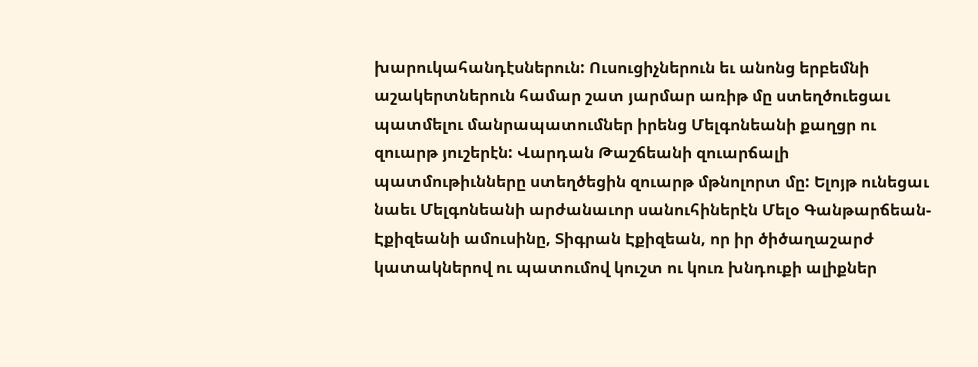խարուկահանդէսներուն: Ուսուցիչներուն եւ անոնց երբեմնի աշակերտներուն համար շատ յարմար առիթ մը ստեղծուեցաւ պատմելու մանրապատումներ իրենց Մելգոնեանի քաղցր ու զուարթ յուշերէն: Վարդան Թաշճեանի զուարճալի պատմութիւնները ստեղծեցին զուարթ մթնոլորտ մը: Ելոյթ ունեցաւ նաեւ Մելգոնեանի արժանաւոր սանուհիներէն Մելօ Գանթարճեան-Էքիզեանի ամուսինը, Տիգրան Էքիզեան, որ իր ծիծաղաշարժ կատակներով ու պատումով կուշտ ու կուռ խնդուքի ալիքներ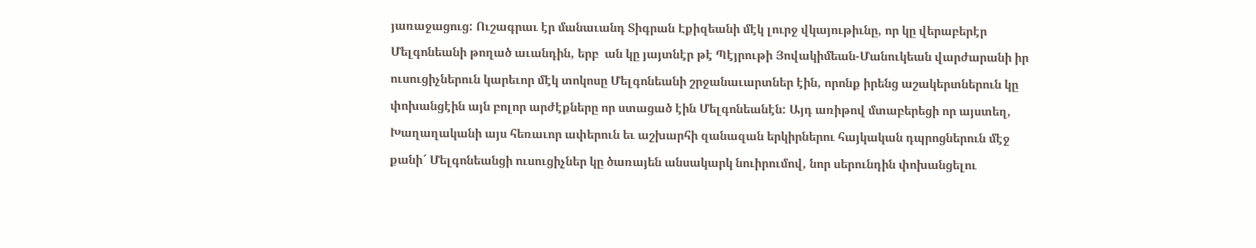յառաջացուց: Ուշագրաւ էր մանաւանդ Տիգրան Էքիզեանի մէկ լուրջ վկայութիւնը, որ կը վերաբերէր Մելգոնեանի թողած աւանդին, երբ  ան կը յայտնէր թէ Պէյրութի Յովակիմեան-Մանուկեան վարժարանի իր ուսուցիչներուն կարեւոր մէկ տոկոսը Մելգոնեանի շրջանաւարտներ էին, որոնք իրենց աշակերտներուն կը փոխանցէին այն բոլոր արժէքները որ ստացած էին Մելգոնեանէն: Այդ առիթով մտաբերեցի որ այստեղ, Խաղաղականի այս հեռաւոր ափերուն եւ աշխարհի զանազան երկիրներու հայկական դպրոցներուն մէջ քանի՜ Մելգոնեանցի ուսուցիչներ կը ծառայեն անսակարկ նուիրումով, նոր սերունդին փոխանցելու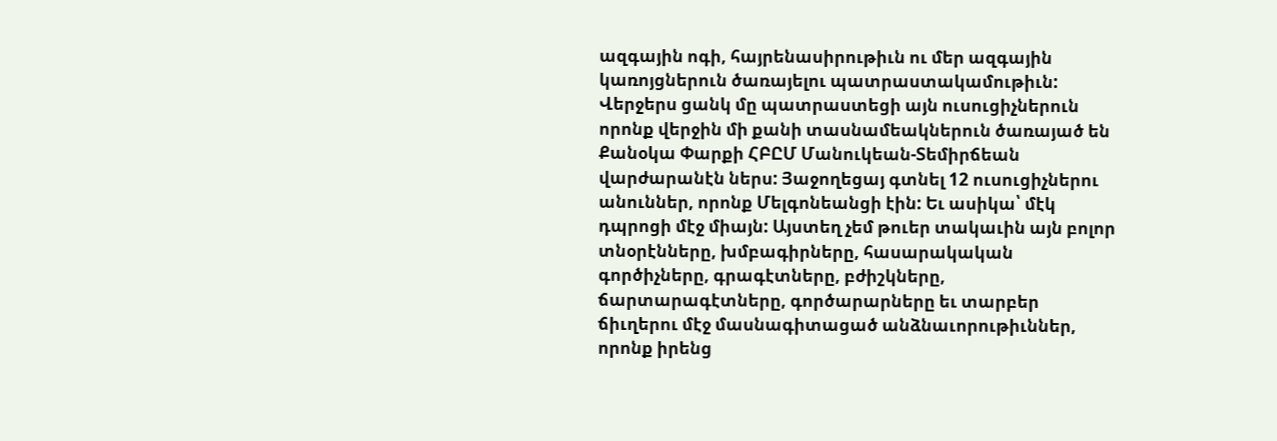ազգային ոգի, հայրենասիրութիւն ու մեր ազգային կառոյցներուն ծառայելու պատրաստակամութիւն: Վերջերս ցանկ մը պատրաստեցի այն ուսուցիչներուն որոնք վերջին մի քանի տասնամեակներուն ծառայած են Քանօկա Փարքի ՀԲԸՄ Մանուկեան-Տեմիրճեան վարժարանէն ներս: Յաջողեցայ գտնել 12 ուսուցիչներու անուններ, որոնք Մելգոնեանցի էին: Եւ ասիկա՝ մէկ դպրոցի մէջ միայն: Այստեղ չեմ թուեր տակաւին այն բոլոր տնօրէնները, խմբագիրները, հասարակական գործիչները, գրագէտները, բժիշկները, ճարտարագէտները, գործարարները եւ տարբեր ճիւղերու մէջ մասնագիտացած անձնաւորութիւններ, որոնք իրենց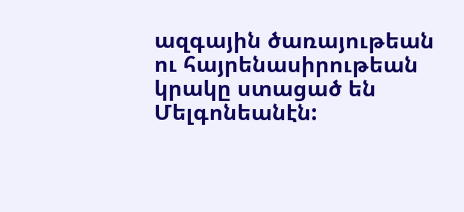ազգային ծառայութեան ու հայրենասիրութեան կրակը ստացած են Մելգոնեանէն: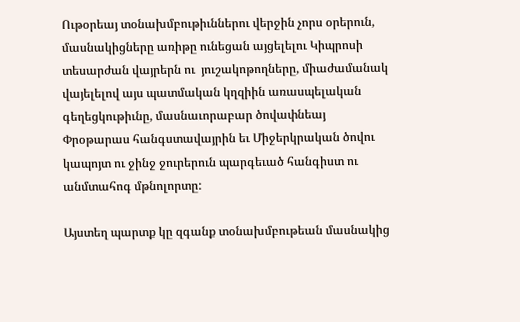Ութօրեայ տօնախմբութիւններու վերջին չորս օրերուն, մասնակիցները առիթը ունեցան այցելելու Կիպրոսի տեսարժան վայրերն ու  յուշակոթողները, միաժամանակ վայելելով այս պատմական կղզիին առասպելական գեղեցկութիւնը, մասնաւորաբար ծովափնեայ Փրօթարաս հանգստավայրին եւ Միջերկրական ծովու կապոյտ ու ջինջ ջուրերուն պարգեւած հանգիստ ու անմտահոգ մթնոլորտը:

Այստեղ պարտք կը զգանք տօնախմբութեան մասնակից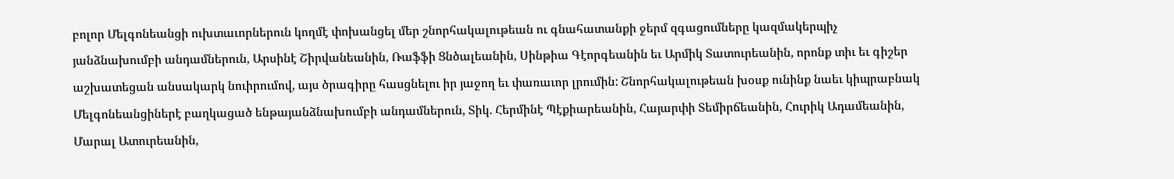բոլոր Մելգոնեանցի ուխտաւորներուն կողմէ փոխանցել մեր շնորհակալութեան ու գնահատանքի ջերմ զգացումները կազմակերպիչ յանձնախումբի անդամներուն, Արսինէ Շիրվանեանին, Ռաֆֆի Ցնծալեանին, Սինթիա Գէորգեանին եւ Արմիկ Տատուրեանին, որոնք տիւ եւ գիշեր աշխատեցան անսակարկ նուիրումով, այս ծրագիրը հասցնելու իր յաջող եւ փառաւոր լրումին: Շնորհակալութեան խօսք ունինք նաեւ կիպրաբնակ Մելգոնեանցիներէ բաղկացած ենթայանձնախումբի անդամներուն, Տիկ. Հերմինէ Պէքիարեանին, Հայարփի Տեմիրճեանին, Հուրիկ Ադամեանին, Մարալ Ատուրեանին,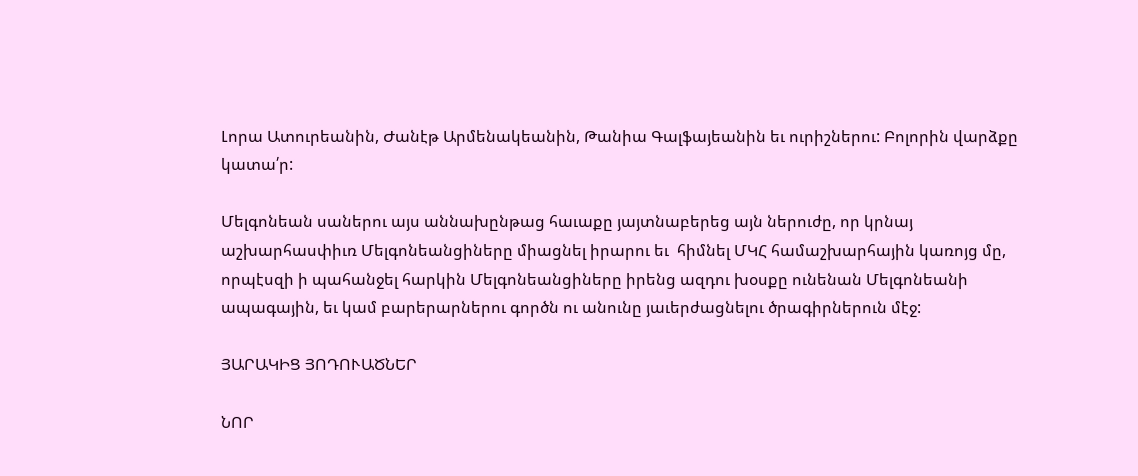Լորա Ատուրեանին, Ժանէթ Արմենակեանին, Թանիա Գալֆայեանին եւ ուրիշներու: Բոլորին վարձքը կատա՛ր:

Մելգոնեան սաներու այս աննախընթաց հաւաքը յայտնաբերեց այն ներուժը, որ կրնայ աշխարհասփիւռ Մելգոնեանցիները միացնել իրարու եւ  հիմնել ՄԿՀ համաշխարհային կառոյց մը, որպէսզի ի պահանջել հարկին Մելգոնեանցիները իրենց ազդու խօսքը ունենան Մելգոնեանի ապագային, եւ կամ բարերարներու գործն ու անունը յաւերժացնելու ծրագիրներուն մէջ:

ՅԱՐԱԿԻՑ ՅՈԴՈՒԱԾՆԵՐ

ՆՈՐ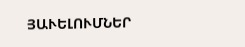ՅԱՒԵԼՈՒՄՆԵՐ